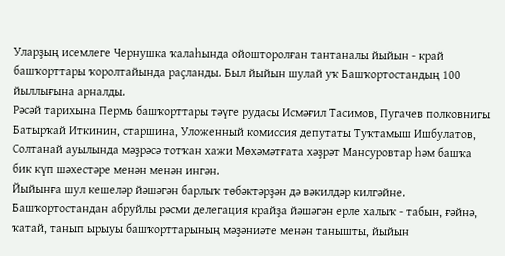Уларҙың исемлеге Чернушка ҡалаһында ойошторолған тантаналы йыйын - край башҡорттары ҡоролтайында раҫланды. Был йыйын шулай уҡ Башҡортостандың 100 йыллығына арналды.
Рәсәй тарихына Пермь башҡорттары тәүге рудасы Исмәғил Тасимов, Пугачев полковнигы Батырҡай Иткинин, старшина, Уложенный комиссия депутаты Туҡтамыш Ишбулатов, Солтанай ауылында мәҙрәсә тотҡан хажи Мөхәмәтғата хәҙрәт Мансуровтар һәм башҡа бик күп шәхестәре менән менән ингән.
Йыйынға шул кешеләр йәшәгән барлыҡ төбәктәрҙән дә вәкилдәр килгәйне. Башҡортостандан абруйлы рәсми делегация крайҙа йәшәгән ерле халыҡ - табын, ғәйнә, ҡатай, танып ырыуы башҡорттарының мәҙәниәте менән танышты, йыйын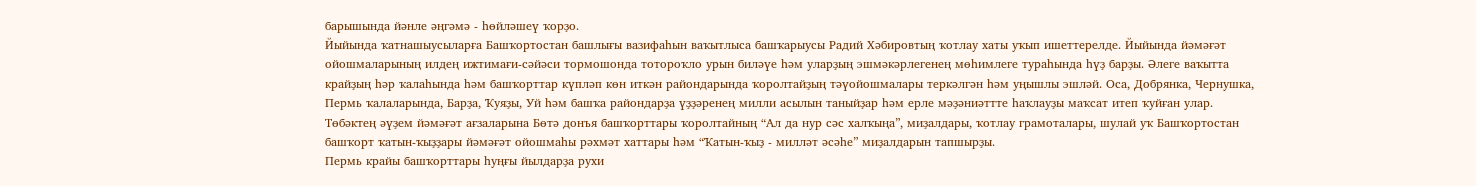барышында йәнле әңгәмә - һөйләшеү ҡорҙо.
Йыйында ҡатнашыусыларға Башҡортостан башлығы вазифаһын ваҡытлыса башҡарыусы Радий Хәбировтың ҡотлау хаты уҡып ишеттерелде. Йыйында йәмәғәт ойошмаларының илдең ижтимағи-сәйәси тормошонда тотороҡло урын биләүе һәм уларҙың эшмәкәрлегенең мөһимлеге тураһында һүҙ барҙы. Әлеге ваҡытта крайҙың һәр ҡалаһында һәм башҡорттар күпләп көн иткән райондарында ҡоролтайҙың тәүойошмалары теркәлгән һәм уңышлы эшләй. Оса, Добрянка, Чернушка, Пермь ҡалаларында, Барҙа, Ҡуяҙы, Уй һәм башҡа райондарҙа үҙҙәренең милли асылын таныйҙар һәм ерле мәҙәниәттте һаҡлауҙы маҡсат итеп ҡуйған улар.
Төбәктең әүҙем йәмәғәт ағзаларына Бөтә донъя башҡорттары ҡоролтайның “Ал да нур сәс халҡыңа”, миҙалдары, ҡотлау грамоталары, шулай уҡ Башҡортостан башҡорт ҡатын-ҡыҙҙары йәмәғәт ойошмаһы рәхмәт хаттары һәм “Ҡатын-ҡыҙ - милләт әсәһе” миҙалдарын тапшырҙы.
Пермь крайы башҡорттары һуңғы йылдарҙа рухи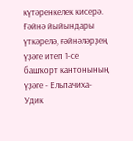күтәренкелек кисерә. Ғәйнә йыйындары үткәрелә, ғәйнәләрҙең үҙәге итеп 1-се башҡорт кантонының үҙәге - Ельпачиха-Удик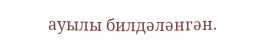ауылы билдәләнгән.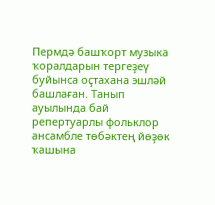Пермдә башҡорт музыка ҡоралдарын тергеҙеү буйынса оҫтахана эшләй башлаған. Танып ауылында бай репертуарлы фольклор ансамбле төбәктең йөҙөк ҡашына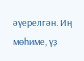әүерелгән. Иң мөһиме, үҙ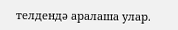телдендә аралаша улар.